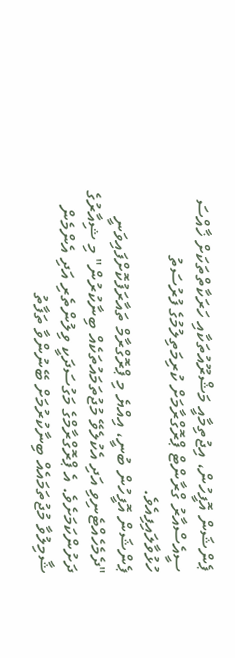ޕެންޝަން އޮފީހުން، އިޖުތިމާއީ މަޝްރޫއުތަކާއި ހަރަކާތްތަކަށް ޚާއްސަ ސީއެސްއާރު ގްރާންޓް ޕްރޮގްރާމަށް ކުރިމަތިލުމުގެ ފުރުސަތު ހުޅުވާލައިފިއެވެ.
ޕެންޝަން އޮފީހުން ބުނީ، އިއްޔެ މި ޕްރޮގްރާމް ތައާރަފުކޮށްފައިވަނީ "ދެމެހެއްޓެނިވި އަދި އެކުލެވޭ މުޖުތަމައުތަކެއް ބިނާކުރުން" މި ޝިއާރުގެ ދަށުންކަމަށެވެ. އެ ޕްރޮގްރާމްގެ މަގުސަދަކީ ވިލުންތެރި އަދި އެންމެން ޝާމިލުވާ މުޖުތަމައެއް ބިނާކުރުމަށް ބޭނުންވާ ތަފާތު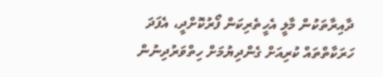ދާއިރާތަކުން މާލީ އެހީތެރިކަން ފޯރުކޮށްދީ، އެފަދަ ހަރަކާތްތައް ކުރިއަށް ގެންދިޔުމަށް ހިތްވަރުދިނުން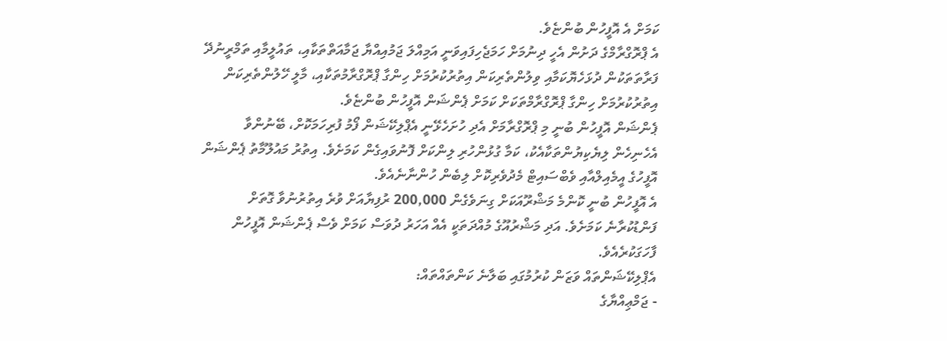ކަމަށް އެ އޮފީހުން ބުންޏެވެ.
އެ ޕްރޮގްރާމްގެ ދަށުން އެހީ ދިނުމަށް ހަމަޖެހިފައިވަނީ އަމިއްލަ ޖަމުއިއްޔާ ޖަމާއަތްތަކާއި، ތައުލީމާއި ތަމްރީނުދޭ ފަރާތަތަކުން ދުޅަހެޔޮކަމާއި ވިލުންތެރިކަން އިތުރުކުރުމަށް ހިންގާ ޕްރޮގްރާމުތަކާއި، މާލީ ހޭލުންތެރިކަން އިތުރުކުރުމަށް ހިންގާ ޕްރޮގްރާމްތަކަށް ކަމަށް ޕެންޝަން އޮފީހުން ބުންޏެވެ.
ޕެންޝަން އޮފީހުން ބުނީ މި ޕްރޮގްރާމަށް އެދި ހުށަހެޅޭނީ އެޕްލިކޭޝަން ފޯމު ފުރިހަމަކޮށް، ބޭނުންވާ އެހެނިހެން ލިޔެކިޔުންތަކާއެކު، ކަމާ ގުޅުންހުރި ލިންކަށް ފޮނުވައިގެން ކަމަށެވެ. އިތުރު މައުލޫމާތު ޕެންޝަން އޮފީހުގެ އީމެއިލްއާއި ވެބްސައިޓް މެދުވެރިކޮށް ލިބެން ހުންނާނެއެވެ.
އެ އޮފީހުން ބުނީ ކޮންމެ މަޝްރޫއަކަށް ގިނަވެގެން 200,000 ރުފިޔާއަށް ވުރެ އިތުރުނުވާ ގޮތަށް ފަންޑުކުރާނެ ކަމަށެވެ. އަދި މަޝްރުއޫގެ މުއްދަތަކީ އެއް އަހަރު ދުވަސް ކަމަށް ވެސް ޕެންޝަން އޮފީހުން ފާހަގަކުރެއެވެ.
އެޕްލިކޭޝަންތައް ވަޒަން ކުރުމުގައި ބަލާނެ ކަންތައްތައް:
- ޖަމްޢިއްޔާގެ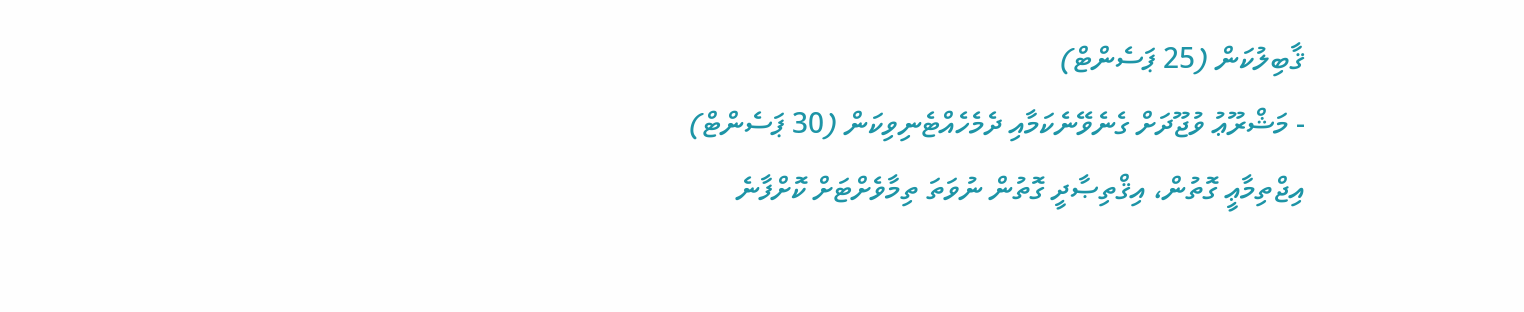ޤާބިލުކަން (25 ޕަސެންޓް)
- މަޝްރޫޢު ވުޖޫދަށް ގެނެވޭނެކަމާއި ދެމެހެއްޓެނިވިކަން (30 ޕަސެންޓް)
އިޖްތިމާޢީ ގޮތުން، އިޤްތިޞާދީ ގޮތުން ނުވަތަ ތިމާވެށްޓަށް ކޮށްފާނެ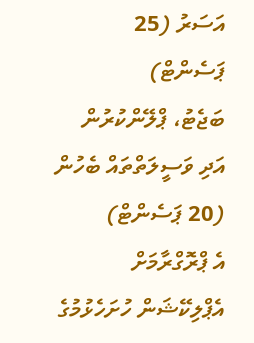އަސަރު (25 ޕަސެންޓް)
ބަޖެޓު، ޕްލޭންކުރުން އަދި ވަސީލަތްތައް ބެހުން (20 ޕަސެންޓް)
އެ ޕްރޮގްރާމަށް އެޕްލިކޭޝަން ހުށަހެޅުމުގެ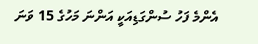އެންމެ ފަހު ސުންގަޑިއަކީ އަންނަ މަހުގެ 15 ވަނަ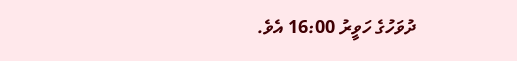ދުވަހުގެ ހަވީރު 16:00 އެވެ.